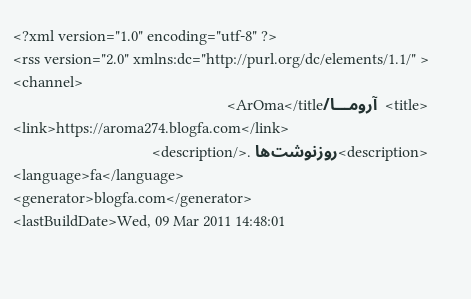<?xml version="1.0" encoding="utf-8" ?>
<rss version="2.0" xmlns:dc="http://purl.org/dc/elements/1.1/" >
<channel>
<title>  آرومـــا/ArOma</title>
<link>https://aroma274.blogfa.com</link>
<description>روز‌نوشت‌ها .</description>
<language>fa</language>
<generator>blogfa.com</generator>
<lastBuildDate>Wed, 09 Mar 2011 14:48:01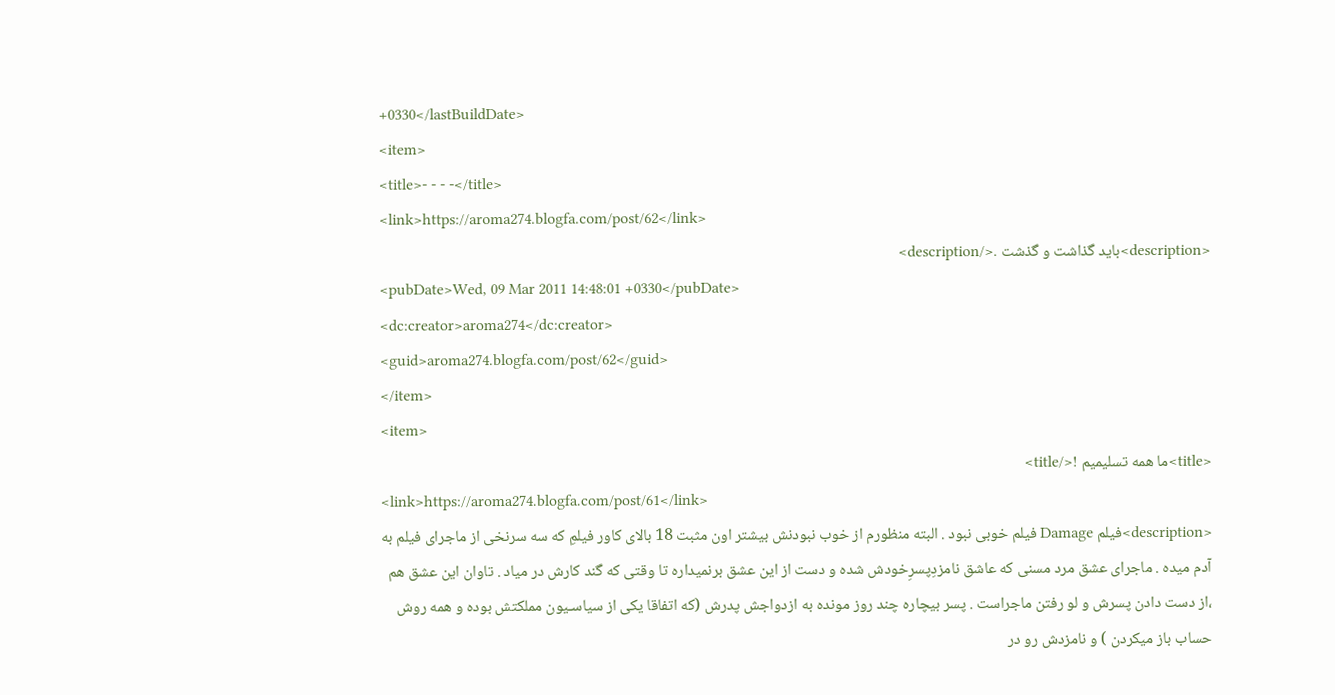+0330</lastBuildDate>
<item>
<title>- - - -</title>
<link>https://aroma274.blogfa.com/post/62</link>
<description>باید گذاشت و گذشت .</description>
<pubDate>Wed, 09 Mar 2011 14:48:01 +0330</pubDate>
<dc:creator>aroma274</dc:creator>
<guid>aroma274.blogfa.com/post/62</guid>
</item>
<item>
<title>ما همه تسلیمیم !</title>
<link>https://aroma274.blogfa.com/post/61</link>
<description>فیلم Damage فیلم خوبی نبود . البته منظورم از خوب نبودنش بیشتر اون مثبت 18 بالای کاور فیلم‌ِ که سه سرنخی از ماجرای فیلم به آدم میده . ماجرای عشق مرد مسنی که عاشق نامزدِپسرِخودش شده و دست از این عشق برنمیداره تا وقتی که گند کارش در میاد . تاوان این عشق هم ،از دست دادن پسرش و لو رفتن ماجراست . پسر بیچاره چند روز مونده به ازدواجش پدرش (که اتفاقا یکی از سیاسـیون مملکتش بوده و همه روش حساب باز میکردن ) و نامزدش رو در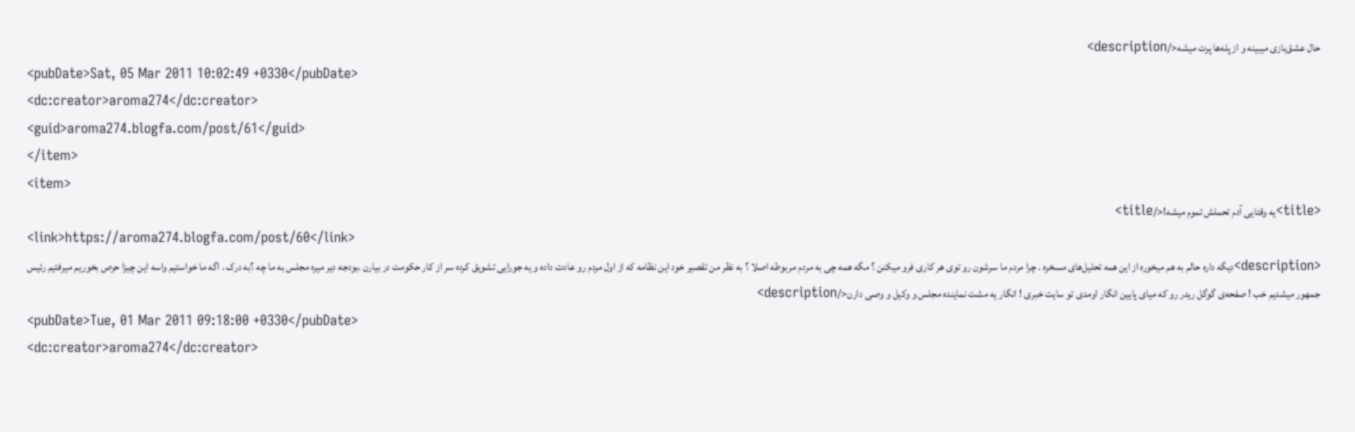حال عشق‌بازی میبینه و از پله‌ها پرت میشه</description>
<pubDate>Sat, 05 Mar 2011 10:02:49 +0330</pubDate>
<dc:creator>aroma274</dc:creator>
<guid>aroma274.blogfa.com/post/61</guid>
</item>
<item>
<title>یه وقتایی آدم تحملش تموم میشه!</title>
<link>https://aroma274.blogfa.com/post/60</link>
<description>دیگه داره حالم به هم میخوره از این همه تحلیل‌های مسخره . چرا مردم ما سرشون رو توی هر کاری فرو میکنن ؟ مگه همه چی به مردم مربوطه اصلا ؟ به نظر من تقصیر خود این نظامه که از اول مردم رو عادت داده و یه جورایی تشویق کرده سر از کار حکومت در بیارن .بودجه دیر میره مجلس به ما چه ؟به درک . اگه ما خواستیم واسه این چیزا حرص بخوریم میرفتیم رئیس جمهور میشدیم خب ! صفحه‌ی گوگل ریدر رو که میای پایین انگار اومدی تو سایت خبری ! انگار یه مشت نماینده مجلس و وکیل و وصی دارن</description>
<pubDate>Tue, 01 Mar 2011 09:18:00 +0330</pubDate>
<dc:creator>aroma274</dc:creator>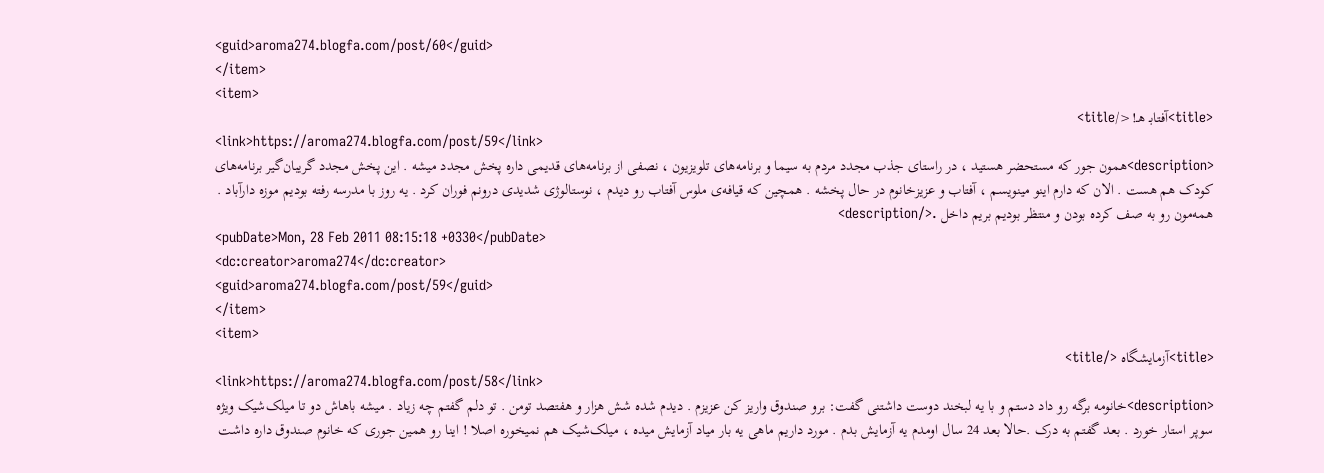<guid>aroma274.blogfa.com/post/60</guid>
</item>
<item>
<title>آفتابـ هـ!</title>
<link>https://aroma274.blogfa.com/post/59</link>
<description>همون جور که مستحضر هستید ، در راستای جذب مجدد مردم به سیما و برنامه‌‌های تلویزیون ، نصفی از برنامه‌های قدیمی داره پخش مجدد میشه . این پخش مجدد گریبان‌گیر برنامه‌های کودک هم هست . الان که دارم اینو مینویسم ، آفتاب و عزیز‌خانوم در حال پخشه . همچین که قیافه‌ی ملوس آفتاب رو دیدم ، نوستالوژی شدیدی درونم فوران کرد . یه روز با مدرسه رفته بودیم موزه دارآباد . همه‌مون رو به صف کرده بودن و منتظر بودیم بریم داخل .</description>
<pubDate>Mon, 28 Feb 2011 08:15:18 +0330</pubDate>
<dc:creator>aroma274</dc:creator>
<guid>aroma274.blogfa.com/post/59</guid>
</item>
<item>
<title>آزمایشگاه </title>
<link>https://aroma274.blogfa.com/post/58</link>
<description>خانومه برگه‌ رو داد دستم و با یه لبخند دوست داشتنی گفت: برو صندوق واریز کن عزیزم . دیدم شده شش هزار و هفتصد تومن . تو دلم گفتم چه زیاد . میشه باهاش دو تا میلک‌شیک ویژه سوپر استار خورد . بعد گفتم به درک .حالا بعد 24 سال اومدم یه آزمایش بدم . مورد داریم ماهی یه بار میاد آزمایش میده ، میلک‌شیک هم نمیخوره اصلا ! اینا رو همین جوری که خانوم صندوق داره داشت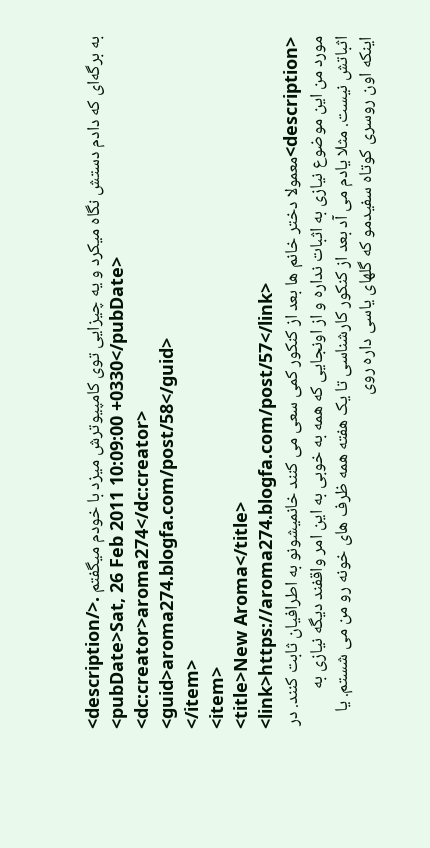به برگه‌ای که دادم دستش نگاه میکرد و یه چیزایی توی کامپیوترش میزد با خودم میگفتم .</description>
<pubDate>Sat, 26 Feb 2011 10:09:00 +0330</pubDate>
<dc:creator>aroma274</dc:creator>
<guid>aroma274.blogfa.com/post/58</guid>
</item>
<item>
<title>New Aroma</title>
<link>https://aroma274.blogfa.com/post/57</link>
<description>معمولا دختر خانم ها بعد از کنکور کمی سعی می کنند خانمیشونو به اطرافیان ثابت کنند. در مورد من این موضوع نیازی به اثبات نداره و از اونجایی که همه به خوبی به این امر واقفند دیگه نیازی به اثباتش نیست. مثلا یادم می آد بعد از کنکور کارشناسی تا یک هفته همه ظرف های خونه رو من می شستم. یا اینکه اون روسری کوتاه سفیدمو که گلهای یاسی داره روی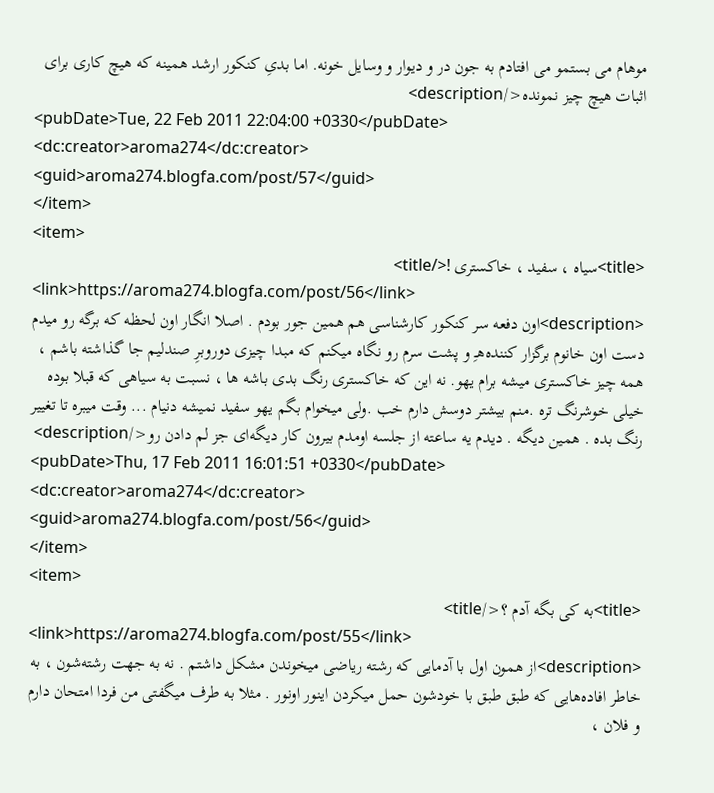موهام می بستمو می افتادم به جون در و دیوار و وسایل خونه. اما بدیِ کنکور ارشد همینه که هیچ کاری برای اثبات هیچ چیز نمونده</description>
<pubDate>Tue, 22 Feb 2011 22:04:00 +0330</pubDate>
<dc:creator>aroma274</dc:creator>
<guid>aroma274.blogfa.com/post/57</guid>
</item>
<item>
<title>سیاه ، سفید ، خاکستری !</title>
<link>https://aroma274.blogfa.com/post/56</link>
<description>اون دفعه سر کنکور کارشناسی هم همین جور بودم . اصلا انگار اون لحظه که برگه رو میدم دست اون خانوم برگزار کننده‌هـِ و پشت سرم رو نگاه میکنم که مبدا چیزی دوروبرِ صندلیم جا گذاشته باشم ، همه‌ چیز خاکستری میشه برام یهو. نه این که خاکستری رنگ بدی باشه ها ، نسبت به سیاهی که قبلا بوده خیلی خوشرنگ تره .منم بیشتر دوسش دارم خب .ولی میخوام بگم یهو سفید نمیشه دنیام ... وقت میبره تا تغییر رنگ بده . همین دیگه . دیدم یه ساعته از جلسه اومدم بیرون کار دیگه‌ای جز لم دادن رو</description>
<pubDate>Thu, 17 Feb 2011 16:01:51 +0330</pubDate>
<dc:creator>aroma274</dc:creator>
<guid>aroma274.blogfa.com/post/56</guid>
</item>
<item>
<title>به کی بگه آدم ؟</title>
<link>https://aroma274.blogfa.com/post/55</link>
<description>از همون اول با آدمایی که رشته ریاضی میخوندن مشکل داشتم . نه به جهت رشته‌شون ، به خاطر افاده‌هایی که طبق طبق با خودشون حمل میکردن اینور اونور . مثلا به طرف میگفتی من فردا امتحان دارم و فلان ،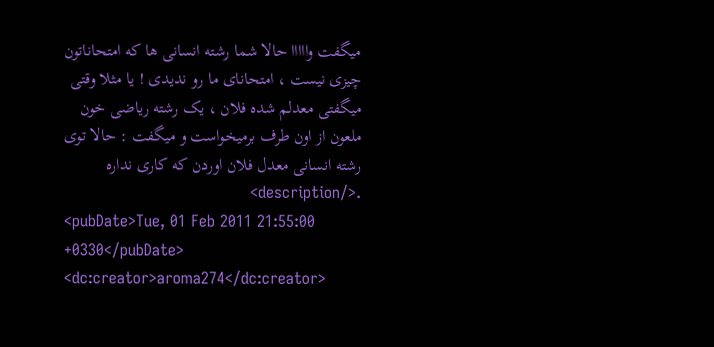میگفت وااااا حالا شما رشته انسانی ‌ها که امتحاناتون چیزی نیست ، امتحانای ما رو ندیدی ! یا مثلا وقتی میگفتی معدلم شده فلان ، یک رشته ریاضی خون ملعون از اون طرف برمیخواست و میگفت : حالا توی رشته انسانی معدل فلان اوردن که کاری نداره .</description>
<pubDate>Tue, 01 Feb 2011 21:55:00 +0330</pubDate>
<dc:creator>aroma274</dc:creator>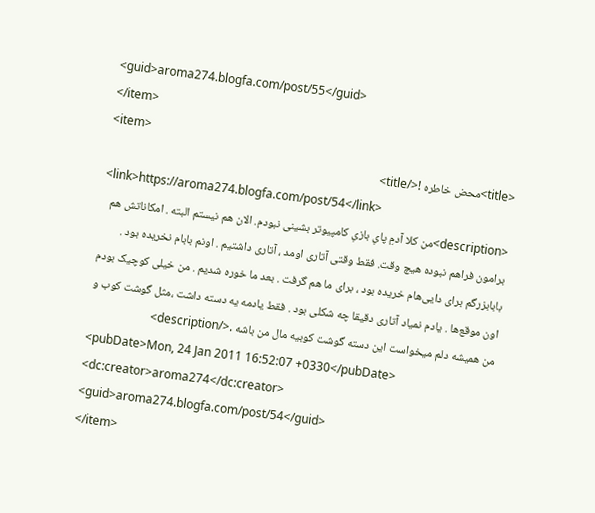<guid>aroma274.blogfa.com/post/55</guid>
</item>
<item>
<title>محض خاطره !</title>
<link>https://aroma274.blogfa.com/post/54</link>
<description>من کلا آدمِ پایِ بازیِ کامپیوتر بشینی نبودم. الان هم نیستم البته . امکاناتش هم برامون فراهم نبوده هیچ وقت. فقط وقتی آتاری اومد ، آتاری داشتیم . اونم بابام نخریده بود . بابا‌بزرگم برای دایی‌هام خریده بود ، برای ما هم گرفت . بعد ما خوره شدیم . من خیلی کوچیک بودم اون موقع‌ها . یادم نمیاد آتاری دقیقا چه شکلی بود . فقط یادمه یه دسته داشت ،مثل گوشت کوب و من همیشه دلم میخواست این دسته گوشت کوبیه مال من باشه .</description>
<pubDate>Mon, 24 Jan 2011 16:52:07 +0330</pubDate>
<dc:creator>aroma274</dc:creator>
<guid>aroma274.blogfa.com/post/54</guid>
</item>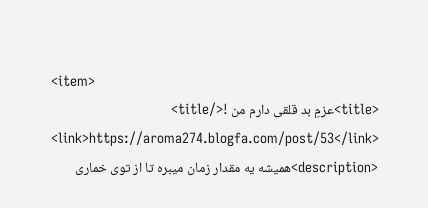<item>
<title>عزمِ بد قلقی دارم من !</title>
<link>https://aroma274.blogfa.com/post/53</link>
<description>همیشه یه مقدار زمان میبره تا از توی خماری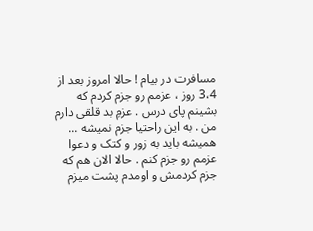مسافرت در بیام ! حالا امروز بعد از 3،4 روز ، عزمم رو جزم کردم که بشینم پای درس . عزمِ بد قلقی دارم من . به این راحتیا جزم نمیشه ... همیشه باید به زور و کتک و دعوا عزمم رو جزم کنم . حالا الان هم که جزم کردمش و اومدم پشت میزم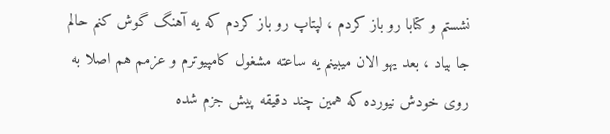نشستم و کتابا رو باز کردم ،‌ لپتاپ رو باز کردم که یه آهنگ گوش کنم حالم جا بیاد ،‌ بعد یهو الان میبینم یه ساعته مشغول کامپیوترم و عزمم هم اصلا به روی خودش نیورده که همین چند دقیقه پیش جزم شده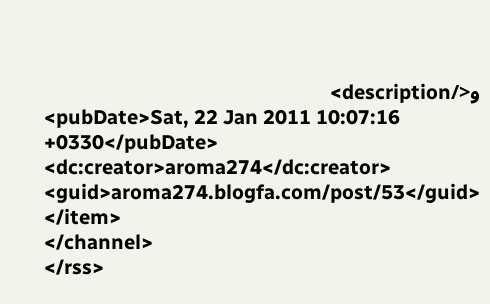و</description>
<pubDate>Sat, 22 Jan 2011 10:07:16 +0330</pubDate>
<dc:creator>aroma274</dc:creator>
<guid>aroma274.blogfa.com/post/53</guid>
</item>
</channel>
</rss>